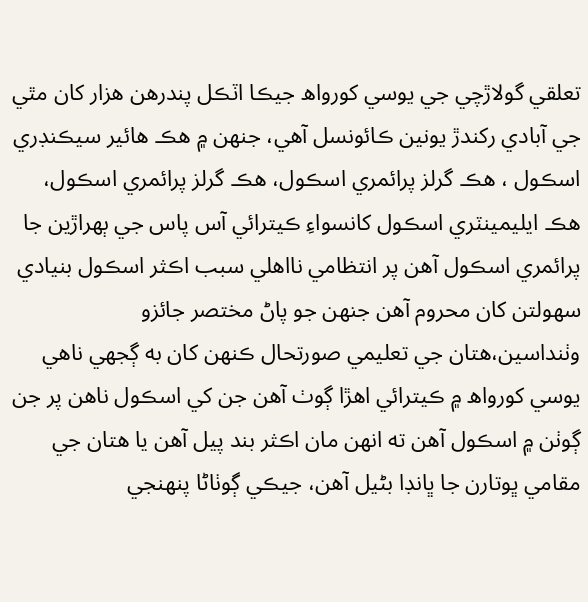تعلقي گولاڙچي جي يوسي کورواھ جيڪا اٽڪل پندرهن هزار کان مٿي جي آبادي رکندڙ يونين ڪائونسل آهي، جنهن ۾ هڪ هائير سيڪنڊري اسڪول ، هڪ گرلز پرائمري اسڪول، هڪ گرلز پرائمري اسڪول، هڪ ايليمينٽري اسڪول کانسواءِ ڪيترائي آس پاس جي ٻهراڙين جا پرائمري اسڪول آهن پر انتظامي نااهلي سبب اڪثر اسڪول بنيادي سهولتن کان محروم آهن جنهن جو پاڻ مختصر جائزو وٺنداسين،هتان جي تعليمي صورتحال ڪنهن کان به ڳجهي ناهي يوسي کورواھ ۾ ڪيترائي اهڙا ڳوٺ آهن جن کي اسڪول ناهن پر جن ڳوٺن ۾ اسڪول آهن ته انهن مان اڪثر بند پيل آهن يا هتان جي مقامي ڀوتارن جا ڀانڊا بڻيل آهن، جيڪي ڳوٺاڻا پنهنجي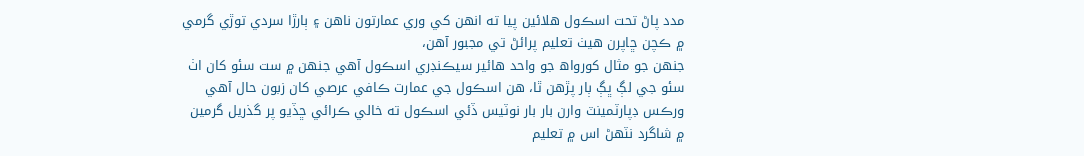مدد پاڻ تحت اسڪول هلائين پيا ته انهن کي وري عمارتون ناهن ۽ ٻارڙا سردي توڙي گرمي ۾ ڪچن ڇاپرن هيٺ تعليم پرائڻ تي مجبور آهن،
جنهن جو مثال کورواھ جو واحد هائير سيڪنڊري اسڪول آهي جنهن ۾ ست سئو کان اٺ سئو جي لڳ ڀڳ ٻار پڙهن ٿا، هن اسڪول جي عمارت ڪافي عرصي کان زبون حال آهي ورڪس ڊپارٽمينٽ وارن بار بار نوٽيس ڏئي اسڪول ته خالي ڪرائي ڇڏيو پر گذريل گرمين ۾ شاگرد نٽهڻ اس ۾ تعليم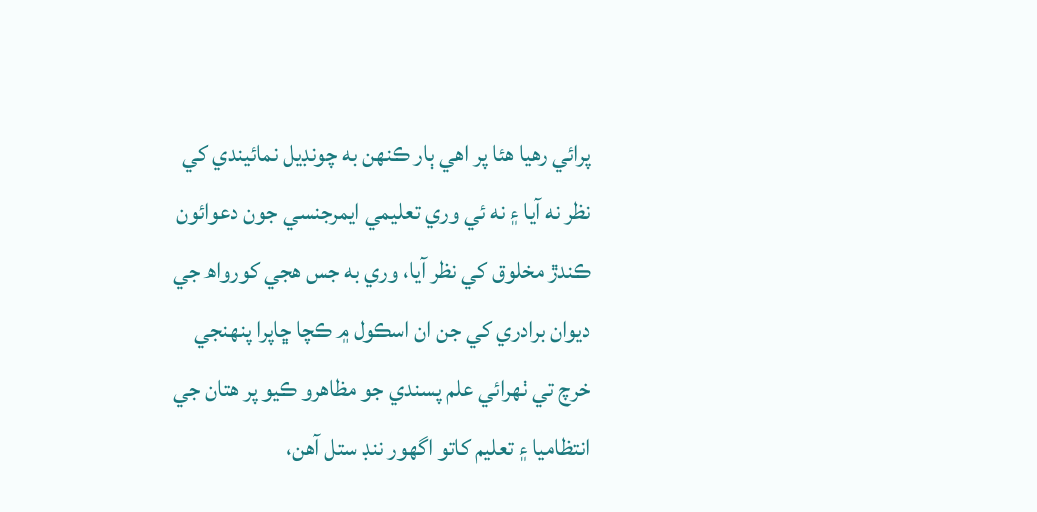پرائي رهيا هئا پر اھي ٻار ڪنهن به چونڊيل نمائيندي کي نظر نه آيا ۽ نه ئي وري تعليمي ايمرجنسي جون دعوائون ڪندڙ مخلوق کي نظر آيا، وري به جس هجي کورواھ جي ديوان برادري کي جن ان اسڪول ۾ ڪچا ڇاپرا پنهنجي خرچ تي ٺهرائي علم پسندي جو مظاهرو ڪيو پر هتان جي انتظاميا ۽ تعليم کاتو اگھور ننڊ ستل آهن،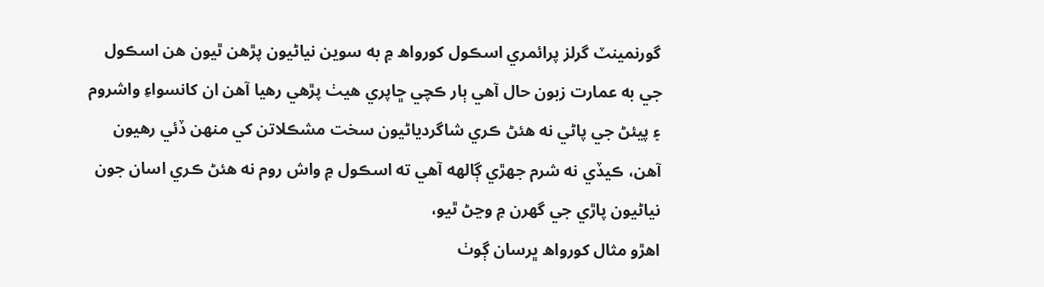گورنمينٽ گرلز پرائمري اسڪول کورواھ ۾ به سوين نياڻيون پڙهن ٿيون ھن اسڪول جي به عمارت زبون حال آهي ٻار ڪچي ڇاپري هيٺ پڙهي رهيا آهن ان کانسواءِ واشروم ۽ پيئڻ جي پاڻي نه هئڻ ڪري شاگردياڻيون سخت مشڪلاتن کي منهن ڏئي رهيون آهن، ڪيڏي نه شرم جهڙي ڳالهه آھي ته اسڪول ۾ واش روم نه هئڻ ڪري اسان جون نياڻيون پاڙي جي گهرن ۾ وڃڻ ٿيو،
اهڙو مثال کورواھ ڀرسان ڳوٺ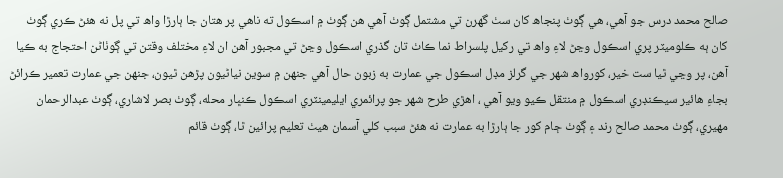صالح محمد درس جو آهي، هي ڳوٺ پنجاھ کان سٺ گهرن تي مشتمل ڳوٺ آهي هن ڳوٺ ۾ اسڪول ته ناهي پر هتان جا ٻارڙا واھ تي پل نه هئڻ ڪري ڳوٺ کان ٻه ڪلوميٽر پري اسڪول وڃڻ لاءِ واھ تي رکيل پلسراط نما ڪاٺ تان گذري اسڪول وڃڻ تي مجبور آهن ان لاءِ مختلف وقتن تي ڳوٺاڻن احتجاج به ڪيا آهن، پر وڃي ٿيا ست خير، کورواھ شهر جي گرلز مڊل اسڪول جي عمارت به زبون حال آهي جنهن ۾ سوين نياڻيون پڙهن ٿيون، جنهن جي عمارت تعمير ڪرائڻ بجاءِ هائير سيڪنڊري اسڪول ۾ منتقل ڪيو ويو آهي ، اهڙي طرح شهر جو پرائمري ايليمينٽري اسڪول ڪنڀار محله، ڳوٺ بصر لاشاري، ڳوٺ عبدالرحمان مهيري، ڳوٺ محمد صالح رند ۽ ڳوٺ ڄام کور جا ٻارڙا به عمارت نه هئڻ سبب کلي آسمان هيٺ تعليم پرائين ٿا، ڳوٺ قائم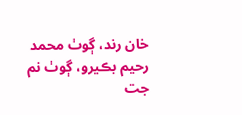خان رند، ڳوٺ محمد رحيم بڪيرو، ڳوٺ نم جت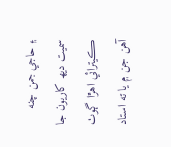۽ حاجي جمن چنه سميت ديھ کاريون جا ڪيترائي اهڙا ڳوٺ آهن جن ۾ يا ته استاد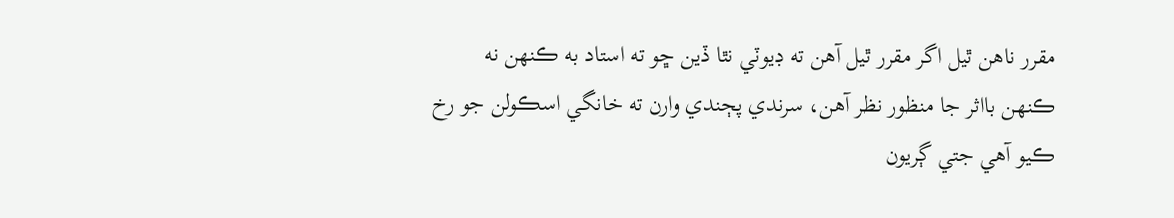مقرر ناهن ٿيل اگر مقرر ٿيل آهن ته ڊيوٽي نٿا ڏين ڇو ته استاد به ڪنهن نه ڪنهن بااثر جا منظور نظر آهن، سرندي پڄندي وارن ته خانگي اسڪولن جو رخ ڪيو آهي جتي ڳريون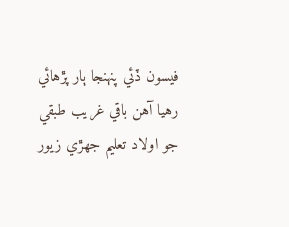فيسون ڏئي پنهنجا ٻار پڙهائي رهيا آهن باقي غريب طبقي جو اولاد تعليم جهڙي زيور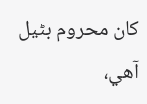کان محروم بڻيل آهي،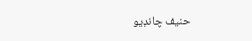حنيف چانڊيو